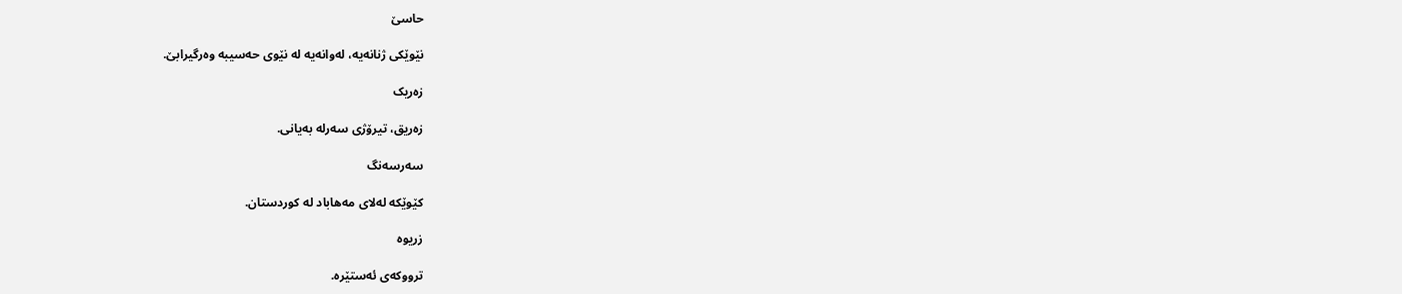حاسێ

نێوێکی ژنانه‌یه‌، له‌وانه‌یه‌ له‌ نێوی حه‌سیبه‌ وه‌رگیرابێ.

زەریک

زەریق، تیرۆژی سەرلە بەیانی.

سەرسەنگ

کێوێکە لەلای مەهاباد لە کوردستان.

زریوە

ترووکەی ئەستێرە.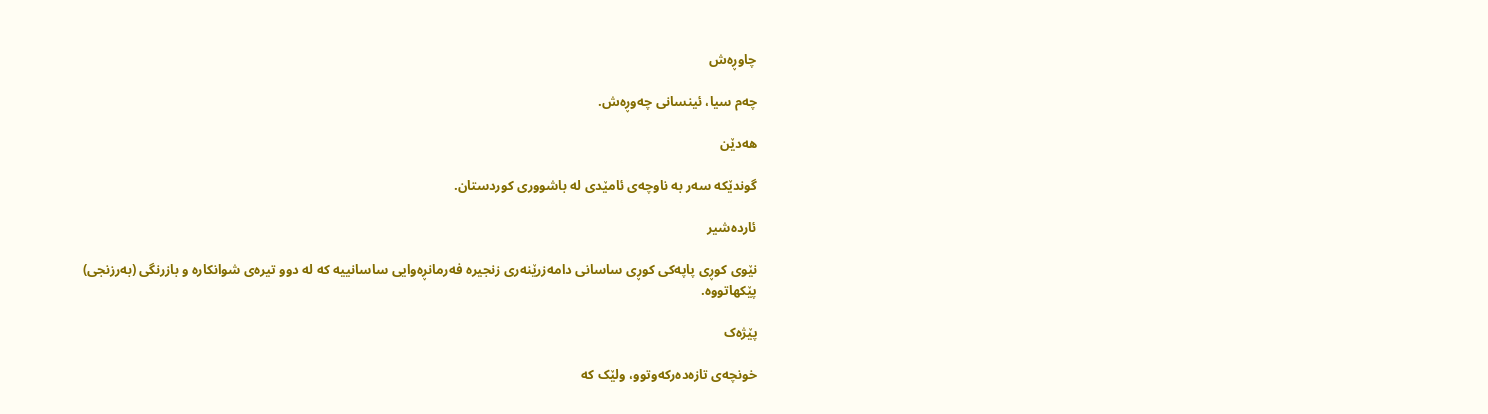چاوڕەش

چه‌م سیا، ئینسانی چه‌وڕه‌ش.

هەدێن

گوندێکە سەر بە ناوچەی ئامێدی لە باشووری کوردستان.

ئاردەشیر

نێوی کوڕی پاپەکی کوڕی ساسانی دامەزرێنەری زنجیرە فەرمانڕەوایی ساسانییه کە لە دوو تیرەی شوانکارە و بازرنگی (بەرزنجی) پێکهاتووە.

پێژەک

خونچەی تازەدەرکەوتوو، ولێک کە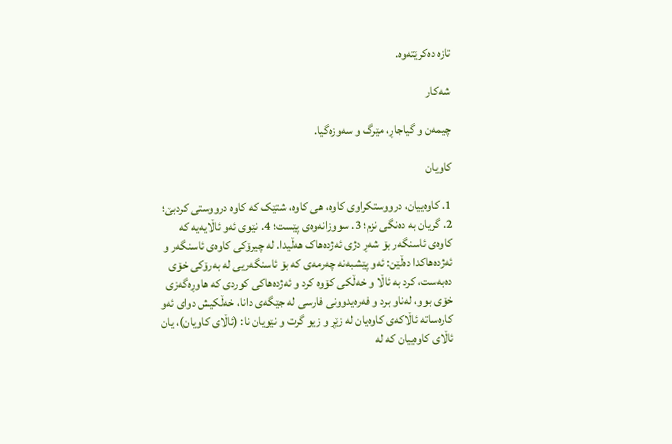تازە دەکرێتەوە.

شەکار

چیمەن و گیاجاڕ، مێرگ و سەوزەگیا.

کاویان

1. کاوەییان، درووستکراوی کاوە، هی کاوە، شتێک که کاوە درووستی کردبێ؛ 2. گریان بە دەنگی نزم؛ 3. سووزانەوەی پێست؛ 4. نێوی ئەو ئاڵایەیە کە کاوەی ئاسنگەر بۆ شەڕ دژی ئەژدەهاک هەڵیدا. لە چیرۆکی کاوەی ئاسنگەر و ئەژدەهاکدا دەڵێن: ئەو پێشبەنە چەرمەی کە بۆ ئاسنگەریی لە بەرۆکی خۆی دەبەست، کرد بە ئاڵا و خەڵکی کۆوە کرد و ئەژدەهاکی کوردی که هاوڕەگەزی خۆی بوو، لەناو برد و فەرەیدوونی فارسی لە جێگەی دانا، خەڵکیش دوای ئەو کارەساتە ئاڵاکەی کاوەیان لە زێڕ و زیو گرت و نێویان نا: (ئاڵای کاویان)، یان ئاڵای کاوەییان کە لە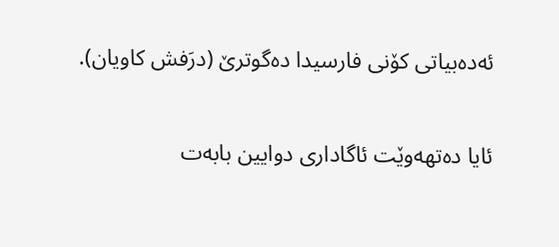ئەدەبیاتی کۆنی فارسیدا دەگوترێ (درَفش کاویان).

ئایا دەتهەوێت ئاگاداری دوایین بابەت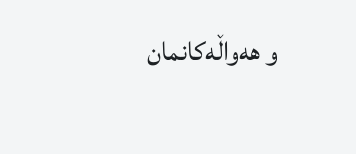و هەواڵەکانمان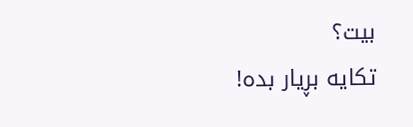بیت؟
تکایە بڕیار بدە!